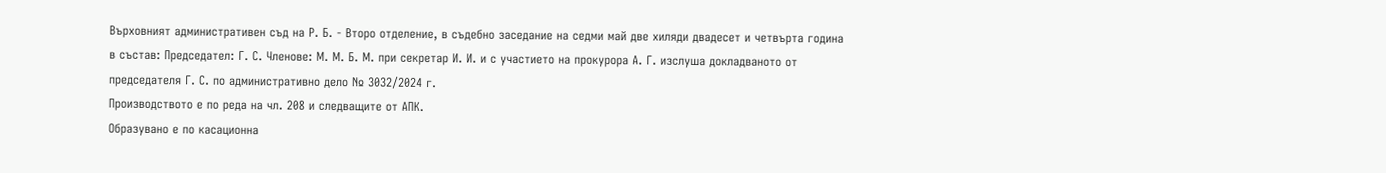Върховният административен съд на Р. Б. - Второ отделение, в съдебно заседание на седми май две хиляди двадесет и четвърта година в състав: Председател: Г. С. Членове: М. М. Б. М. при секретар И. И. и с участието на прокурора А. Г. изслуша докладваното от председателя Г. С. по административно дело № 3032/2024 г.
Производството е по реда на чл. 208 и следващите от АПК.
Образувано е по касационна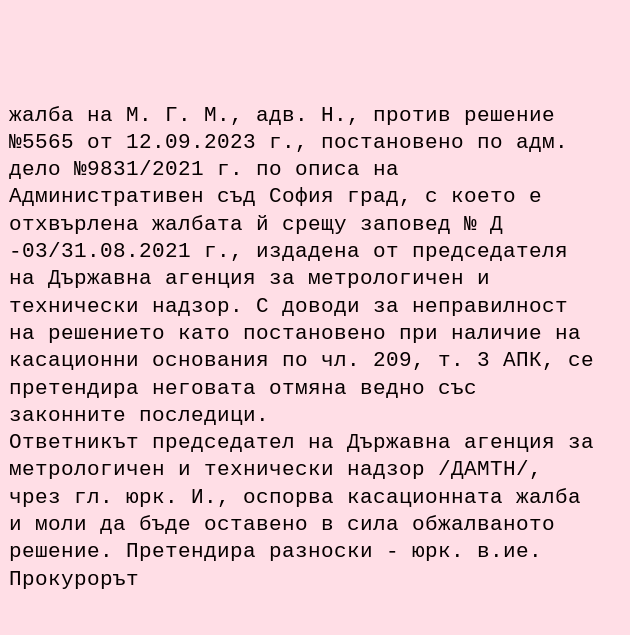жалба на М. Г. М., адв. Н., против решение №5565 от 12.09.2023 г., постановено по адм. дело №9831/2021 г. по описа на Административен съд София град, с което е отхвърлена жалбата й срещу заповед № Д -03/31.08.2021 г., издадена от председателя на Държавна агенция за метрологичен и технически надзор. С доводи за неправилност на решението като постановено при наличие на касационни основания по чл. 209, т. 3 АПК, се претендира неговата отмяна ведно със законните последици.
Ответникът председател на Държавна агенция за метрологичен и технически надзор /ДАМТН/, чрез гл. юрк. И., оспорва касационната жалба и моли да бъде оставено в сила обжалваното решение. Претендира разноски - юрк. в.ие.
Прокурорът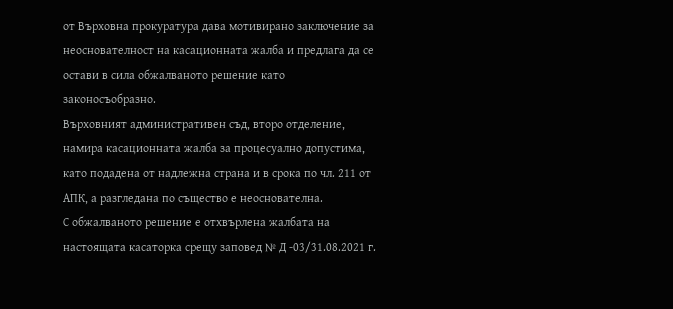от Върховна прокуратура дава мотивирано заключение за неоснователност на касационната жалба и предлага да се остави в сила обжалваното решение като законосъобразно.
Върховният административен съд, второ отделение, намира касационната жалба за процесуално допустима, като подадена от надлежна страна и в срока по чл. 211 от АПК, а разгледана по същество е неоснователна.
С обжалваното решение е отхвърлена жалбата на настоящата касаторка срещу заповед № Д -03/31.08.2021 г.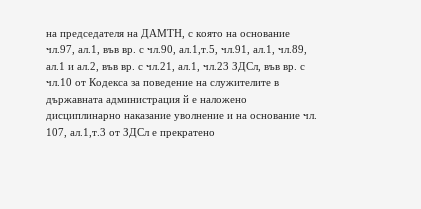на председателя на ДАМТН, с която на основание чл.97, ал.1, във вр. с чл.90, ал.1,т.5, чл.91, ал.1, чл.89, ал.1 и ал.2, във вр. с чл.21, ал.1, чл.23 ЗДСл, във вр. с чл.10 от Кодекса за поведение на служителите в държавната администрация й е наложено дисциплинарно наказание уволнение и на основание чл. 107, ал.1,т.3 от ЗДСл е прекратено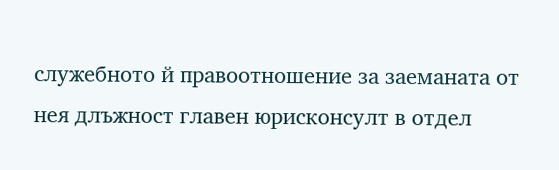служебното й правоотношение за заеманата от нея длъжност главен юрисконсулт в отдел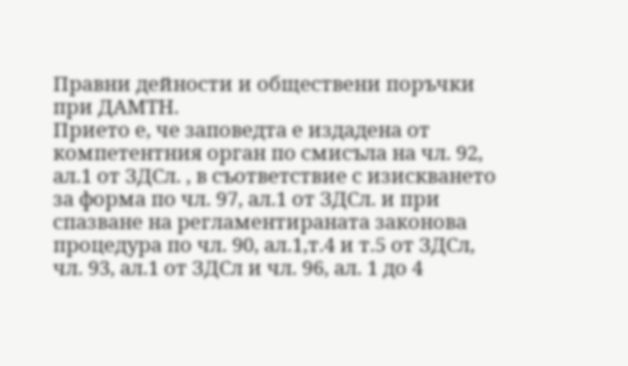Правни дейности и обществени поръчки при ДАМТН.
Прието е, че заповедта е издадена от компетентния орган по смисъла на чл. 92, ал.1 от ЗДСл. , в съответствие с изискването за форма по чл. 97, ал.1 от ЗДСл. и при спазване на регламентираната законова процедура по чл. 90, ал.1,т.4 и т.5 от ЗДСл, чл. 93, ал.1 от ЗДСл и чл. 96, ал. 1 до 4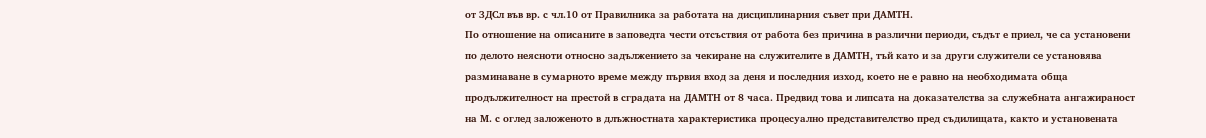от ЗДСл във вр. с чл.10 от Правилника за работата на дисциплинарния съвет при ДАМТН.
По отношение на описаните в заповедта чести отсъствия от работа без причина в различни периоди, съдът е приел, че са установени по делото неясноти относно задължението за чекиране на служителите в ДАМТН, тъй като и за други служители се установява разминаване в сумарното време между първия вход за деня и последния изход, което не е равно на необходимата обща продължителност на престой в сградата на ДАМТН от 8 часа. Предвид това и липсата на доказателства за служебната ангажираност на М. с оглед заложеното в длъжностната характеристика процесуално представителство пред съдилищата, както и установената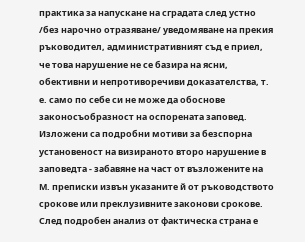практика за напускане на сградата след устно /без нарочно отразяване/ уведомяване на прекия ръководител, административният съд е приел, че това нарушение не се базира на ясни, обективни и непротиворечиви доказателства, т. е. само по себе си не може да обоснове законосъобразност на оспорената заповед. Изложени са подробни мотиви за безспорна установеност на визираното второ нарушение в заповедта - забавяне на част от възложените на М. преписки извън указаните й от ръководството срокове или преклузивните законови срокове. След подробен анализ от фактическа страна е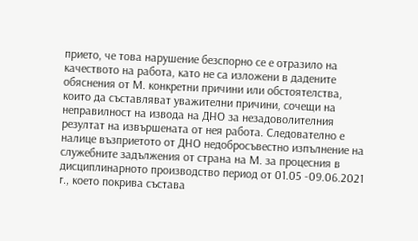прието, че това нарушение безспорно се е отразило на качеството на работа, като не са изложени в дадените обяснения от М. конкретни причини или обстоятелства, които да съставляват уважителни причини, сочещи на неправилност на извода на ДНО за незадоволителния резултат на извършената от нея работа. Следователно е налице възприетото от ДНО недобросъвестно изпълнение на служебните задължения от страна на М. за процесния в дисциплинарното производство период от 01.05 -09.06.2021 г., което покрива състава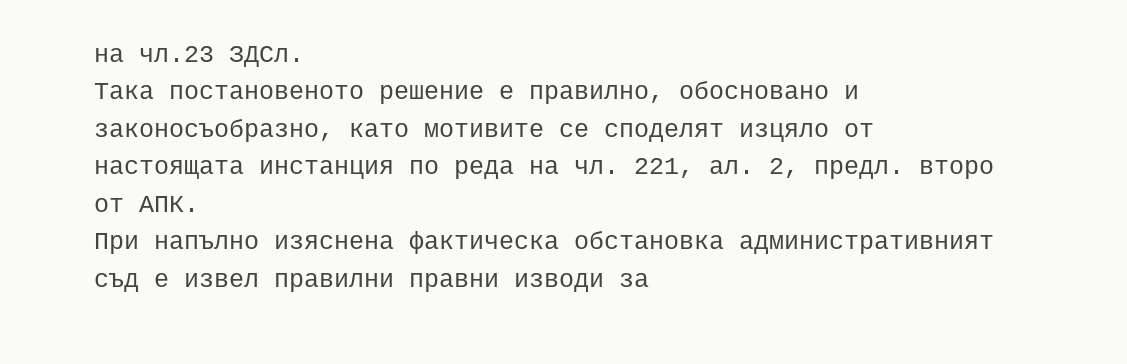на чл.23 ЗДСл.
Така постановеното решение е правилно, обосновано и законосъобразно, като мотивите се споделят изцяло от настоящата инстанция по реда на чл. 221, ал. 2, предл. второ от АПК.
При напълно изяснена фактическа обстановка административният съд е извел правилни правни изводи за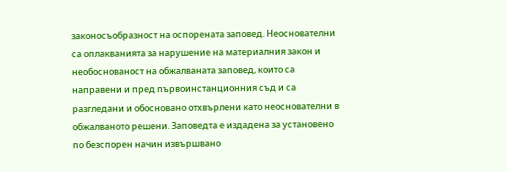законосъобразност на оспорената заповед. Неоснователни са оплакванията за нарушение на материалния закон и необоснованост на обжалваната заповед, които са направени и пред първоинстанционния съд и са разгледани и обосновано отхвърлени като неоснователни в обжалваното решени. Заповедта е издадена за установено по безспорен начин извършвано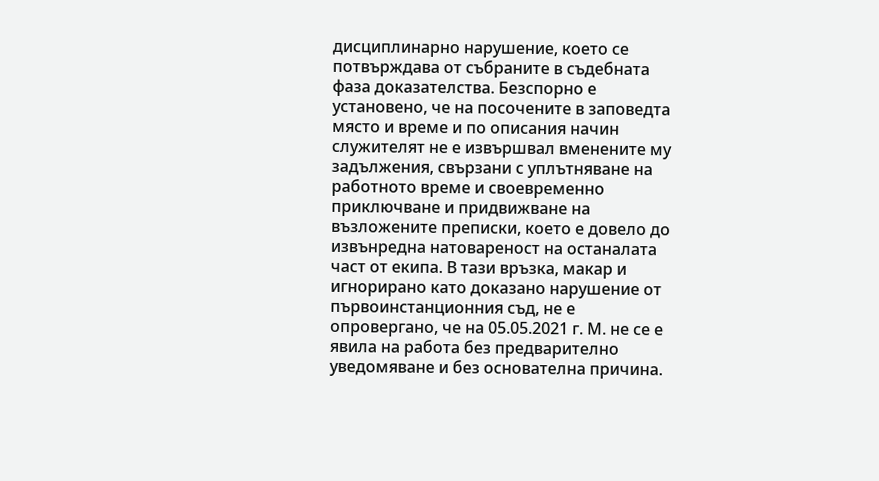дисциплинарно нарушение, което се потвърждава от събраните в съдебната фаза доказателства. Безспорно е установено, че на посочените в заповедта място и време и по описания начин служителят не е извършвал вменените му задължения, свързани с уплътняване на работното време и своевременно приключване и придвижване на възложените преписки, което е довело до извънредна натовареност на останалата част от екипа. В тази връзка, макар и игнорирано като доказано нарушение от първоинстанционния съд, не е опровергано, че на 05.05.2021 г. М. не се е явила на работа без предварително уведомяване и без основателна причина.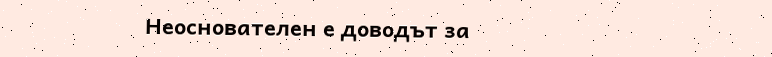Неоснователен е доводът за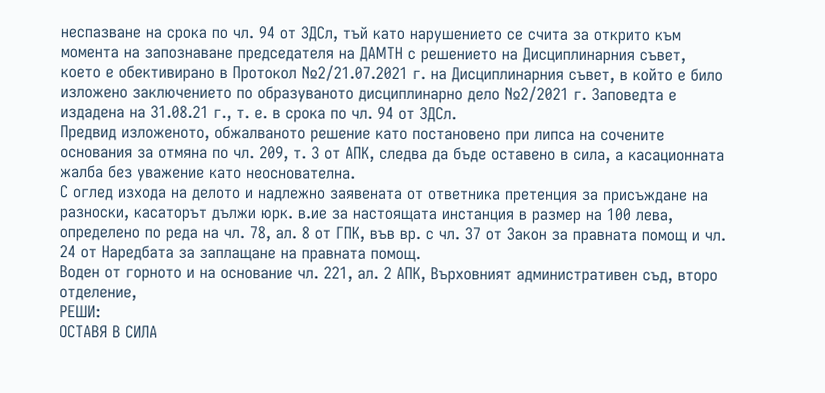неспазване на срока по чл. 94 от ЗДСл, тъй като нарушението се счита за открито към момента на запознаване председателя на ДАМТН с решението на Дисциплинарния съвет, което е обективирано в Протокол №2/21.07.2021 г. на Дисциплинарния съвет, в който е било изложено заключението по образуваното дисциплинарно дело №2/2021 г. Заповедта е издадена на 31.08.21 г., т. е. в срока по чл. 94 от ЗДСл.
Предвид изложеното, обжалваното решение като постановено при липса на сочените основания за отмяна по чл. 209, т. 3 от АПК, следва да бъде оставено в сила, а касационната жалба без уважение като неоснователна.
С оглед изхода на делото и надлежно заявената от ответника претенция за присъждане на разноски, касаторът дължи юрк. в.ие за настоящата инстанция в размер на 100 лева, определено по реда на чл. 78, ал. 8 от ГПК, във вр. с чл. 37 от Закон за правната помощ и чл. 24 от Наредбата за заплащане на правната помощ.
Воден от горното и на основание чл. 221, ал. 2 АПК, Върховният административен съд, второ отделение,
РЕШИ:
ОСТАВЯ В СИЛА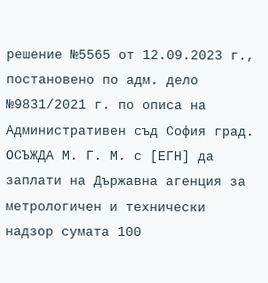решение №5565 от 12.09.2023 г., постановено по адм. дело №9831/2021 г. по описа на Административен съд София град.
ОСЪЖДА М. Г. М. с [ЕГН] да заплати на Държавна агенция за метрологичен и технически надзор сумата 100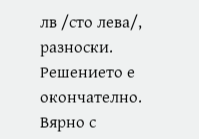лв /сто лева/, разноски.
Решението е окончателно.
Вярно с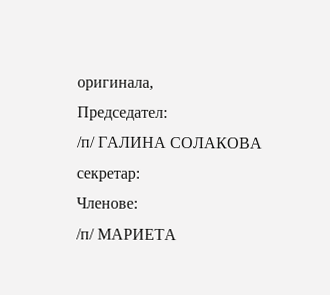оригинала,
Председател:
/п/ ГАЛИНА СОЛАКОВА
секретар:
Членове:
/п/ МАРИЕТА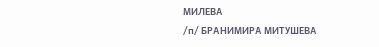МИЛЕВА
/п/ БРАНИМИРА МИТУШЕВА